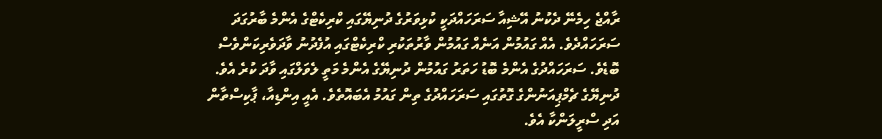ރާއްޖެ ހިމެނޭ ދެކުނު އޭޝިއާ ސަރަހައްދަކީ ކުޅިވަރުގެ ދުނިޔޭގައި ކްރިކެޓްގެ އެންމެ ބާރުގަދަ ސަރަހައްދެވެ. އެއް ގައުމުން އަނެއް ގައުމުން ވާރުތަކުރި ކްރިކެޓްގައި އުފެދުނު ވާދަވެރިކަންވެސް ބޮޑެވެ. ސަރަހައްދުގެ އެންމެ ބޮޑު ހަތަރު ގައުމުން ދުނިޔޭގެ އެންމެ މަތީ ލެވަލްގައި ވާދަ ކުރެ އެވެ. ދުނިޔޭގެ ޗެމްޕިއަނުންގެ ގޮތުގައި ސަރަހައްދުގެ ތިން ގައުމު އެބައޮތެވެ. އެއީ އިންޑިއާ، ޕާކިސްތާން އަދި ސްރީލަންކާ އެވެ.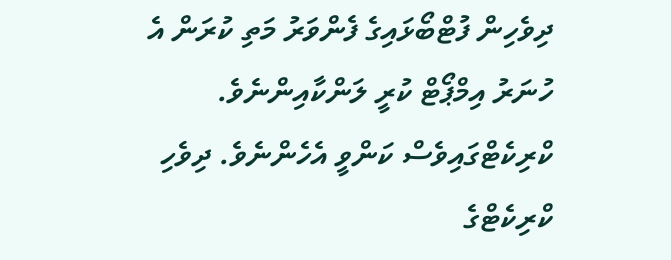ދިވެހިން ފުޓްބޯޅައިގެ ފެންވަރު މަތި ކުރަން އެ ހުނަރު އިމްޕޯޓް ކުރީ ލަންކާއިންނެވެ. ކްރިކެޓްގައިވެސް ކަންވީ އެހެންނެވެ. ދިވެހި ކްރިކެޓްގެ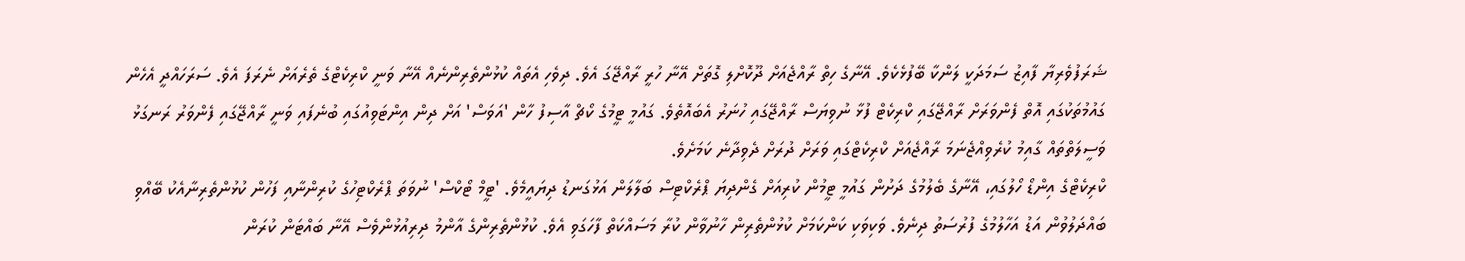ޝަރަފުވެރިޔާ ފާއިޒު ސަމަދަކީ ލަންކާ ބޭފުޅެކެވެ. އޭނާގެ ހިތް ރާއްޖެއަށް ދޫކޮށްލި ގޮތަށް އޭނާ ހުރީ ރާއްޖޭގަ އެވެ. ދިވެހި އެތައް ކުޅުންތެރިންނެއް އޭނާ ވަނީ ކްރިކެޓްގެ ތެރެއަށް ނެރަފަ އެވެ. ސަރަހައްދީ އެހެން ގައުމުތަކުގައި އޮތް ފެންވަރަށް ރާއްޖޭގައި ކްރިކެޓް ފުޅާ ނުވިޔަސް ރާއްޖޭގައި ހުނަރު އެބައޮތެވެ. ގައުމީ ޓީމުގެ ކޯޗް އާސިފު ހާން 'އަވަސް' އަށް ދިން އިންޓަވިއުގައި ބުނެފައި ވަނީ ރާއްޖޭގައި ފެންވަރު ރަނގަޅު ވަސީލަތްތައް ގާއިމު ކުރެވިއްޖެނަމަ ރާއްޖެއަށް ކްރިކެޓްގައި ވަރަށް ދުރަށް ދެވިދާނެ ކަމަށެވެ.
ކްރިކެޓްގެ އިންޑޯ ހޯލުގައި، އޭނާގެ ބެލުމުގެ ދަށުން ގައުމީ ޓީމުން ކުރިއަށް ގެންދިޔަ ޕްރެކްޓިސް ބަލާލަން އަޅުގަނޑު ދިޔައީމެވެ. 'ޓީމް ޓޯކްސް' ނުވަތަ ޕްރެކްޓިހުގެ ކުރިންނާއި ފަހުން ކުޅުންތެރިނާއެކު ބޭއްވި ބައްދަލުވުން އަޑު އަހާލުމުގެ ފުރުސަތު ދިނެވެ. ވަކިވަކި ކަންކަމަށް ކުޅުންތެރިން ހާނުވާން ކުރާ މަސައްކަތް ފާހަގަވި އެވެ. ކުޅުންތެރިންގެ އާންމު ދިރިއުޅުންވެސް އޭނާ ބައްޓަން ކުރަން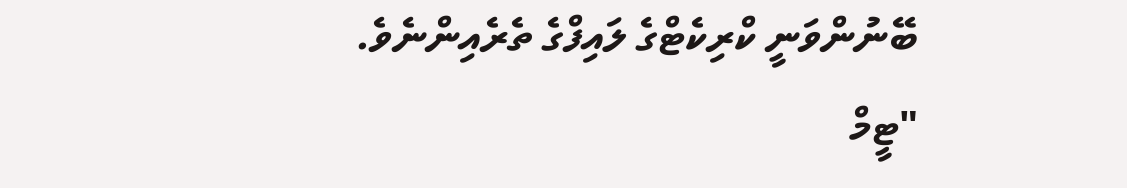ބޭނުންވަނީ ކްރިކެޓްގެ ލައިފްގެ ތެރެއިންނެވެ.
"ޓީމް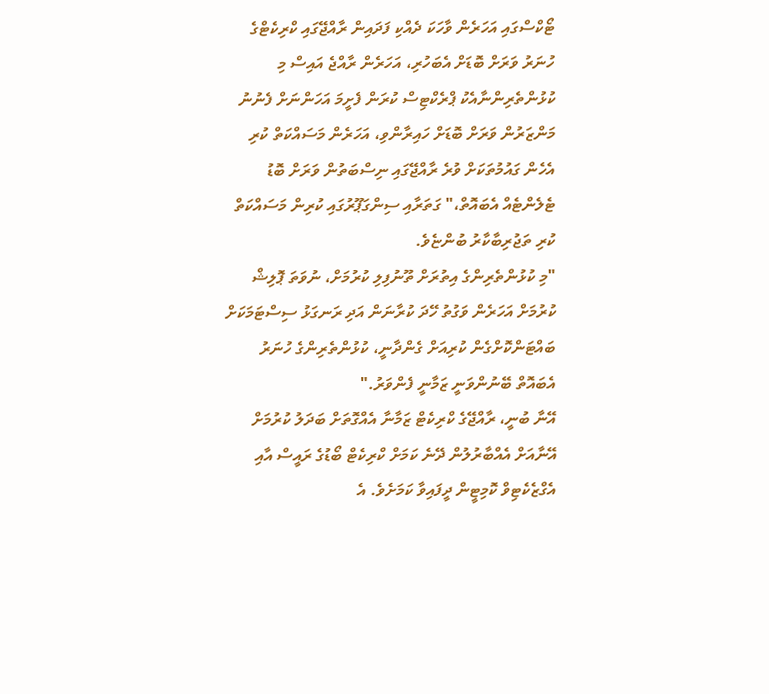ޓޯކްސްގައި އަހަރެން ވާހަކަ ދެއްކި ފަދައިން ރާއްޖޭގައި ކްރިކެޓްގެ ހުނަރު ވަރަށް ބޮޑަށް އެބަހުރި، އަހަރެން ރާއްޖެ އައިސް މި ކުޅުންތެރިންނާއެކު ޕްރެކްޓިސް ކުރަން ފެށީމަ އަހަންނަށް ފެނުނު މަންޒަރުން ވަރަށް ބޮޑަށް ހައިރާންވި، އަހަރެން މަސައްކަތް ކުރި އެހެން ގައުމުތަކަށް ވުރެ ރާއްޖޭގައި ނިސްބަތުން ވަރަށް ބޮޑު ޓެލެންޓެއް އެބައޮތް،" ގަތަރާއި ސިންގަޕޫރުގައި ކުރިން މަސައްކަތް ކުރި ތަޖުރިބާކާރު ބުންޏެވެ.
"މި ކުޅުންތެރިންގެ އިތުރަށް ތޫނުފިލި ކުރުމަށް، ނުވަތަ ޕޮލިޝް ކުރުމަށް އަހަރެން ވަގުތު ހޭދަ ކުރާނަން އަދި ރަނގަޅު ސިސްޓަމަކަށް ބައްޓަންކޮށްގެން ކުރިއަށް ގެންދާނީ، ކުޅުންތެރިންގެ ހުނަރު އެބައޮތް ބޭނުންވަނީ ޒަމާނީ ފެންވަރު."
އޭނާ ބުނީ، ރާއްޖޭގެ ކްރިކެޓް ޒަމާނާ އެއްގޮތަށް ބަދަލު ކުރުމަށް އޭނާއަށް އެއްބާރުލުން ދޭނެ ކަމަށް ކްރިކެޓް ބޯޑުގެ ރައީސް އާއި އެގްޒެކެޓިވް ކޮމިޓީން ދީފައިވާ ކަމަށެވެ. އެ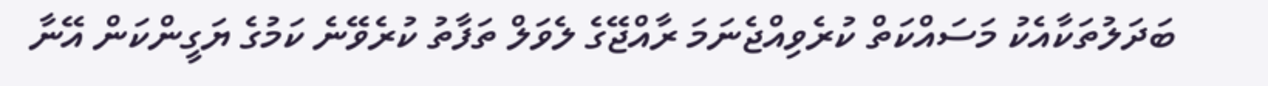ބަދަލުތަކާއެކު މަސައްކަތް ކުރެވިއްޖެނަމަ ރާއްޖޭގެ ލެވަލް ތަފާތު ކުރެވޭނެ ކަމުގެ ޔަގީންކަން އޭނާ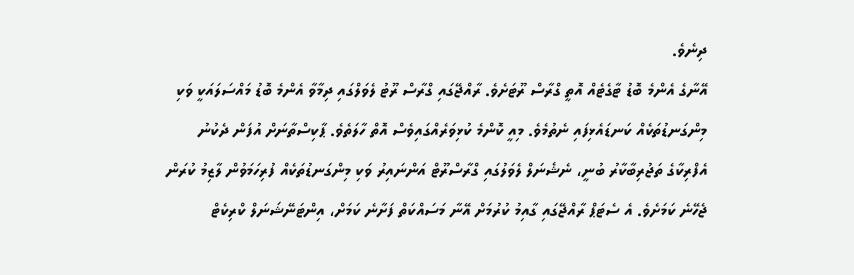ދިނެވެ.
އޭނާގެ އެންމެ ބޮޑު ޓާގެޓެއް އޮތީ ގްރާސް ރޫޓަށެވެ. ރާއްޖޭގައި ގްރާސް ރޫޓު ލެވަލްގައި ދިމާވާ އެންމެ ބޮޑު މައްސަލައަކީ ވަކި މިންގަނޑުތަކެއް ކަނޑައެޅިފައި ނެތުމެވެ. މިއީ ކޮންމެ ކުޅިވަރެއްގައިވެސް އޮތް ހާލަތެވެ. ޕާކިސްތާނަށް އުފަން ދެކުނު އެފްރިކާގެ ތަޖުރިބާކާރު ބުނީ، ނެޝެނަލް ލެވަލުގައި ގްރާސްރޫޓް އަންނައިރު ވަކި މިންގަނޑުތަކެއް ފުރިހަމަވުން ލާޒިމު ކުރަން ޖެހޭނެ ކަމަށެވެ. އެ ސެޓަޕް ރާއްޖޭގައި ގާއިމު ކުރުމަށް އޭނާ މަސައްކަތް ފަށާނެ ކަމަށް، އިންޓަނޭޝަނަލް ކްރިކެޓް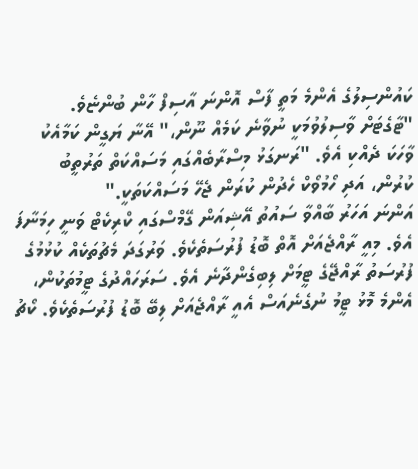ކައުންސިލުގެ އެންމެ މަތީ ފާސް އޮންނަ އާސިފް ހާން ބުންޏެވެ.
"ޓާގެޓަށް ވާސިލުވުމަކީ ނުވާނެ ކަމެއް ނޫން،" އޭނާ ޔަގީން ކަމާއެކު ވާހަކަ ދެއްކި އެވެ. "ރަނގަޅު މިސްރާބެއްގައި މަސައްކަތް ތަރުތީބު ކުރުން، އަދި ހޯމުވޯކް ހެދުން ކުރަން ޖެހޭ މަސައްކަތަކީ."
އަންނަ އަހަރު ބާއްވާ ސައުތު އޭޝިއަން ގޭމްސްގައި ކްރިކެޓް ވަނީ ހިމަނާފަ އެވެ. މިއީ ރާއްޖެއަށް އޮތް ބޮޑު ފުރުސަތެކެވެ. ވަރުގަދަ މެޗުތަކެއް ކުޅުމުގެ ފުރުސަތު ރާއްޖޭގެ ޓީމަށް ލިބިގެންދާނެ އެވެ. ސަރަހައްދުގެ ޓީމުތަކުން، އެންމެ މޮޅު ޓީމު ނުގެނެއަސް އެއީ ރާއްޖެއަށް ލިބޭ ބޮޑު ފުރުސަތެކެވެ. ކޯޗު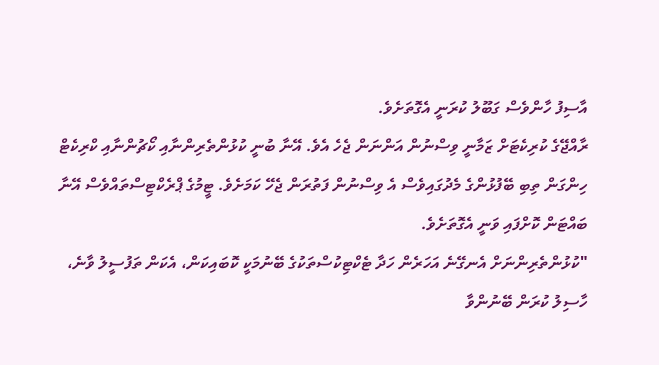އާސިފު ހާންވެސް ގަބޫލު ކުރަނީ އެގޮތަށެވެ.
ރާއްޖޭގެ ކުރިކެޓަށް ޒަމާނީ ވިސްނުން އަންނަން ޖެހެ އެވެ. އޭނާ ބުނީ ކުޅުންތެރިންނާއި ކޯޗުންނާއި ކްރިކެޓް ހިންގަން ތިބި ބޭފުޅުންގެ މެދުގައިވެސް އެ ވިސްނުން ފަތުރަން ޖެހޭ ކަމަށެވެ. ޓީމުގެ ޕްރެކްޓިސްތައްވެސް އޭނާ ބައްޓަން ކޮށްފައި ވަނީ އެގޮތަށެވެ.
"ކުޅުންތެރިންނަށް އެނގޭނެ އަހަރެން ހަދާ ޓެކްޓިކުސްތަކުގެ ބޭނުމަކީ ކޮބައިކަން، އެކަން ތަފުސީލު ވާނެ، ހާސިލު ކުރަން ބޭނުންވާ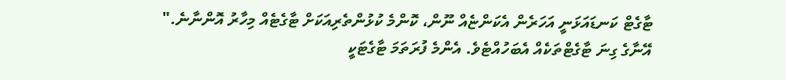ޓާގެޓް ކަނޑައަޅަނީ އަހަރެން އެކަންޏެއް ނޫން، ކޮންމެ ކުޅުންތެރިއަކަށް ޓާގެޓެއް މިހާރު އޮންނާނެ."
އޭނާގެ ގިނަ ޓާގެޓްތަކެއް އެބަހުއްޓެވެ. އެންމެ ފުރަތަމަ ޓާގެޓަކީ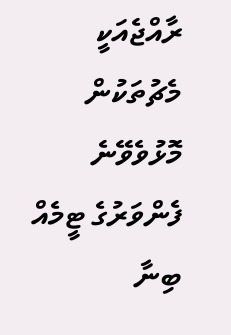ރާއްޖެއަކީ މެޗުތަކުން މޮޅުވެވޭނެ ފެންވަރުގެ ޓީމެއް ބިނާ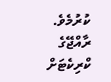ކުރުމެވެ. ރާއްޖޭގެ ކްރިކެޓަށް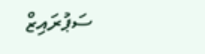ސަޕުރައިޒް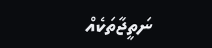ނަތީޖާތަކެއް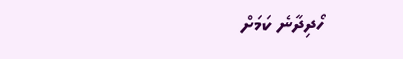ހޯދިދާނެ ކަމަށް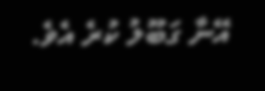އޭނާ ގަބޫލު ކުރެ އެވެ.